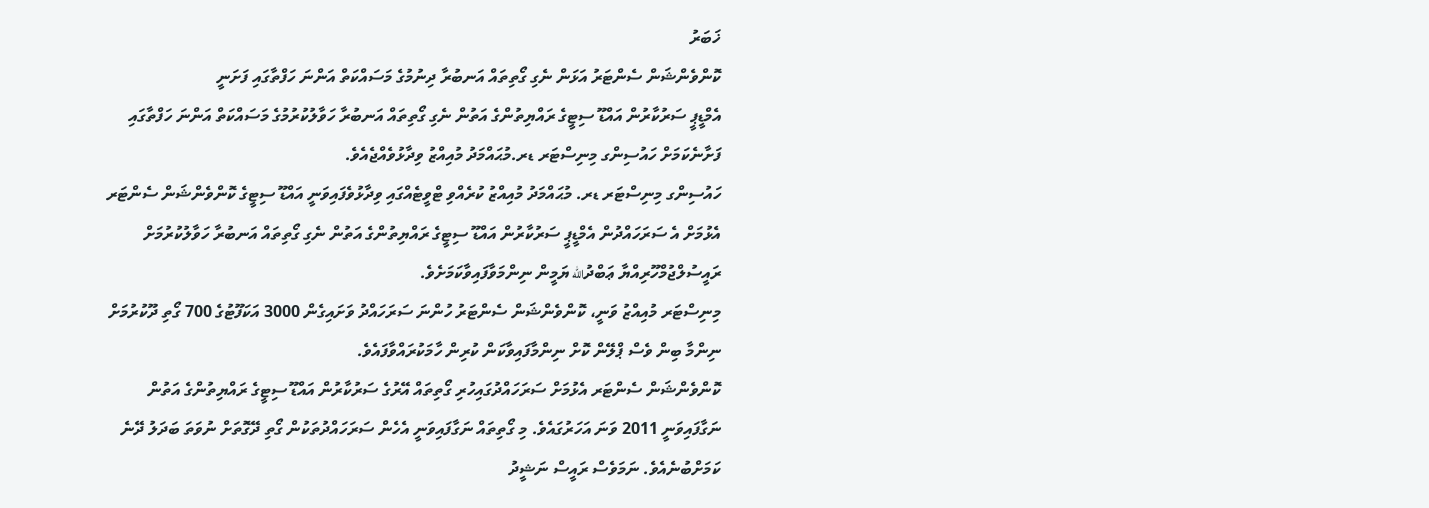ޚަބަރު
ކޮންވެންޝަން ސެންޓަރު އަޅަން ނެގި ގޯތިތައް އަނބުރާ ދިނުމުގެ މަސައްކަތް އަންނަ ހަފްތާގައި ފަށަނީ
އެމްޑީޕީ ސަރުކާރުން އައްޑޫ ސިޓީގެ ރައްޔިތުންގެ އަތުން ނެގި ގޯތިތައް އަނބުރާ ހަވާލުކުރުމުގެ މަސައްކަތް އަންނަ ހަފްތާގައި ފަށާނެކަމަށް ހައުސިންގ މިނިސްޓަރ ޑރ.މުޙައްމަދު މުއިއްޒު ވިދާޅުވެއްޖެއެވެ.
ހައުސިންގ މިނިސްޓަރ ޑރ. މުޙައްމަދު މުއިއްޒު ކުރެއްވި ޓްވީޓެއްގައި ވިދާޅުވެފައިވަނީ އައްޑޫ ސިޓީގެ ކޮންވެންޝަން ސެންޓަރ އެޅުމަށް އެ ސަރަހައްދުން އެމްޑީޕީ ސަރުކާރުން އައްޑޫ ސިޓީގެ ރައްޔިތުންގެ އަތުން ނެގި ގޯތިތައް އަނބުރާ ހަވާލުކުރުމަށް ރައީސުލްޖުމްހޫރިއްޔާ ޢަބްދުالله ޔަމީން ނިންމަވާފައިވާކަމަށެވެ.
މިނިސްޓަރ މުއިއްޒު ވަނީ، ކޮންވެންޝަން ސެންޓަރު ހުންނަ ސަރަހައްދު ވަށައިގެން 3000 އަކަފޫޓުގެ 700 ގޯތި ދޫކުރުމަށް ނިންމާ ބިން ވެސް ޕްލޭން ކޮށް ނިންމާފައިވާކަން ކުރިން ހާމަކުރައްވާފައެވެ.
ކޮންވެންޝަން ސެންޓަރ އެޅުމަށް ސަރަހައްދުގައިހުރި ގޯތިތައް އޭރުގެ ސަރުކާރުން އައްޑޫ ސިޓީގެ ރައްޔިތުންގެ އަތުން ނަގާފައިވަނީ 2011 ވަނަ އަހަރުގައެވެ. މި ގޯތިތައް ނަގާފައިވަނީ އެހެން ސަރަހައްދުތަކުން ގޯތި ދޭގޮތަށް ނުވަތަ ބަދަލު ދޭނެ ކަމަށްބުނެއެވެ. ނަމަވެސް ރައީސް ނަޝީދު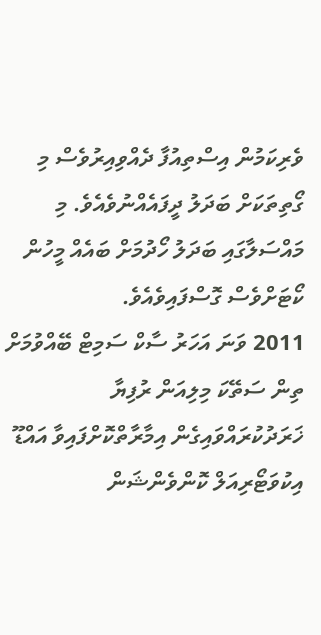ވެރިކަމުން އިސްތިއުފާ ދެއްވިއިރުވެސް މި ގޯތިތަކަށް ބަދަލު ދީފައެއްނުވެއެވެ. މި މައްސަލާގައި ބަދަލު ހޯދުމަށް ބައެއް މީހުން ކޯޓަށްވެސް ގޮސްފައިވެއެވެ.
2011 ވަނަ އަހަރު ސާކް ސަމިޓް ބޭއްވުމަށް ތިން ސަތޭކަ މިލިއަން ރުފިޔާ ޚަރަދުކުރައްވައިގެން އިމާރާތްކޮށްފައިވާ އައްޑޫ އިކުވަޓޯރިއަލް ކޮންވެންޝަން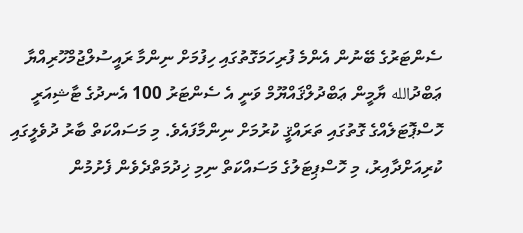ސެންޓަރުގެ ބޭނުން އެންމެ ފުރިހަމަގޮތުގައި ހިފުމަށް ނިންމާ ރައީސުލްޖުމްހޫރިއްޔާ ޢަބްދުالله ޔާމީން ޢަބްދުލްޤައްޔޫމް ވަނީ އެ ސެންޓަރު 100 އެނދުގެ ޓާޝިއަރީ ހޮސްޕޮޓަލެއްގެ ގޮތުގައި ތަރައްޤީ ކުރުމަށް ނިންމާފައެވެ. މި މަސައްކަތް ބާރު ދުވެލީގައި ކުރިއަށްދާއިރު، މި ހޮސްޕިޓަލުގެ މަސައްކަތް ނިމި ޚިދުމަތްދެވެން ފެށުމުން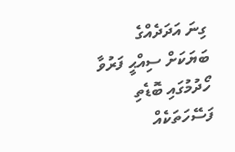ގިނަ އަދަދެއްގެ ބަޔަކަށް ސިއްޙީ ފަރުވާ ހޯދުމުގައި ބޮޑެތި ފަސޭހަތަކެއް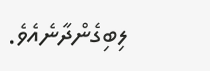ލިބިގެންދާނެއެވެ.